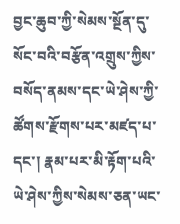བྱང་ཆུབ་ཀྱི་སེམས་སྔོན་དུ་སོང་བའི་བརྩོན་འགྲུས་ཀྱིས་བསོད་ནམས་དང་ཡེ་ཤེས་ཀྱི་ཚོགས་རྫོགས་པར་མཛད་པ་དང་། རྣམ་པར་མི་རྟོག་པའི་ཡེ་ཤེས་ཀྱིས་སེམས་ཅན་ཡང་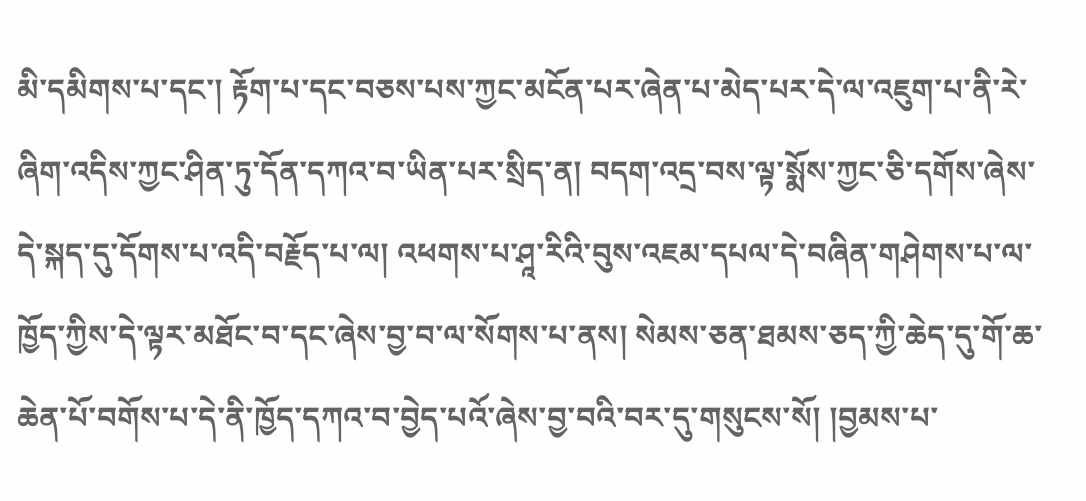མི་དམིགས་པ་དང་། རྟོག་པ་དང་བཅས་པས་ཀྱང་མངོན་པར་ཞེན་པ་མེད་པར་དེ་ལ་འཇུག་པ་ནི་རེ་ཞིག་འདིས་ཀྱང་ཤིན་ཏུ་དོན་དཀའ་བ་ཡིན་པར་སྲིད་ན། བདག་འདྲ་བས་ལྟ་སྨོས་ཀྱང་ཅི་དགོས་ཞེས་དེ་སྐད་དུ་དོགས་པ་འདི་བརྗོད་པ་ལ། འཕགས་པ་ཤཱ་རིའི་བུས་འཇམ་དཔལ་དེ་བཞིན་གཤེགས་པ་ལ་ཁྱོད་ཀྱིས་དེ་ལྟར་མཐོང་བ་དང་ཞེས་བྱ་བ་ལ་སོགས་པ་ནས། སེམས་ཅན་ཐམས་ཅད་ཀྱི་ཆེད་དུ་གོ་ཆ་ཆེན་པོ་བགོས་པ་དེ་ནི་ཁྱོད་དཀའ་བ་བྱེད་པའོ་ཞེས་བྱ་བའི་བར་དུ་གསུངས་སོ། །བྱམས་པ་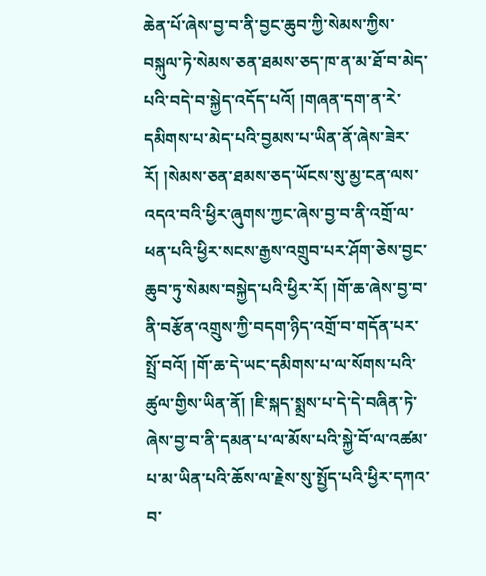ཆེན་པོ་ཞེས་བྱ་བ་ནི་བྱང་ཆུབ་ཀྱི་སེམས་ཀྱིས་བསྐུལ་ཏེ་སེམས་ཅན་ཐམས་ཅད་ཁ་ན་མ་ཐོ་བ་མེད་པའི་བདེ་བ་སྐྱེད་འདོད་པའོ། །གཞན་དག་ན་རེ་དམིགས་པ་མེད་པའི་བྱམས་པ་ཡིན་ནོ་ཞེས་ཟེར་རོ། །སེམས་ཅན་ཐམས་ཅད་ཡོངས་སུ་མྱ་ངན་ལས་འདའ་བའི་ཕྱིར་ཞུགས་ཀྱང་ཞེས་བྱ་བ་ནི་འགྲོ་ལ་ཕན་པའི་ཕྱིར་སངས་རྒྱས་འགྲུབ་པར་ཤོག་ཅེས་བྱང་ཆུབ་ཏུ་སེམས་བསྐྱེད་པའི་ཕྱིར་རོ། །གོ་ཆ་ཞེས་བྱ་བ་ནི་བརྩོན་འགྲུས་ཀྱི་བདག་ཉིད་འགྲོ་བ་གདོན་པར་སྤྲོ་བའོ། །གོ་ཆ་དེ་ཡང་དམིགས་པ་ལ་སོགས་པའི་ཚུལ་གྱིས་ཡིན་ནོ། །ཇི་སྐད་སྨྲས་པ་དེ་དེ་བཞིན་ཏེ་ཞེས་བྱ་བ་ནི་དམན་པ་ལ་མོས་པའི་སྐྱེ་བོ་ལ་འཚམ་པ་མ་ཡིན་པའི་ཆོས་ལ་རྗེས་སུ་སྤྱོད་པའི་ཕྱིར་དཀའ་བ་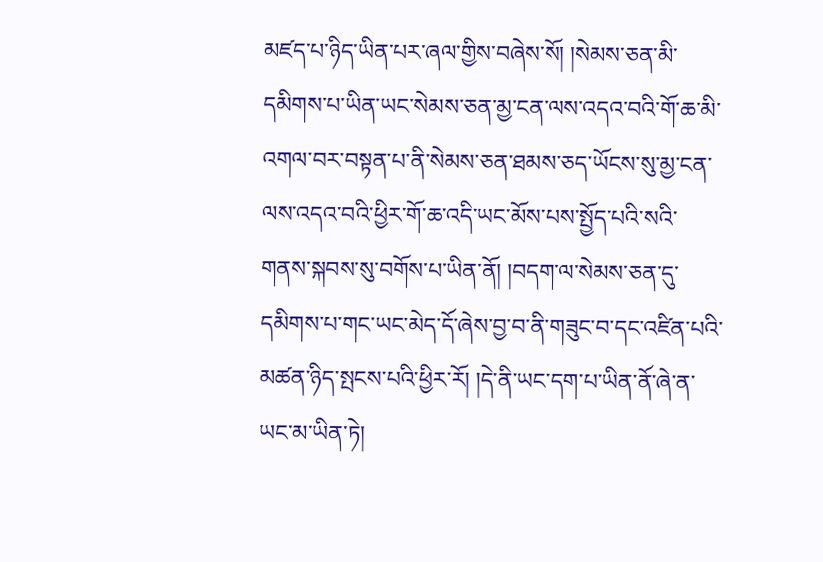མཛད་པ་ཉིད་ཡིན་པར་ཞལ་གྱིས་བཞེས་སོ། །སེམས་ཅན་མི་དམིགས་པ་ཡིན་ཡང་སེམས་ཅན་མྱ་ངན་ལས་འདའ་བའི་གོ་ཆ་མི་འགལ་བར་བསྟན་པ་ནི་སེམས་ཅན་ཐམས་ཅད་ཡོངས་སུ་མྱ་ངན་ལས་འདའ་བའི་ཕྱིར་གོ་ཆ་འདི་ཡང་མོས་པས་སྤྱོད་པའི་སའི་གནས་སྐབས་སུ་བགོས་པ་ཡིན་ནོ། །བདག་ལ་སེམས་ཅན་དུ་དམིགས་པ་གང་ཡང་མེད་དོ་ཞེས་བྱ་བ་ནི་གཟུང་བ་དང་འཛིན་པའི་མཚན་ཉིད་སྤངས་པའི་ཕྱིར་རོ། །དེ་ནི་ཡང་དག་པ་ཡིན་ནོ་ཞེ་ན་ཡང་མ་ཡིན་ཏེ།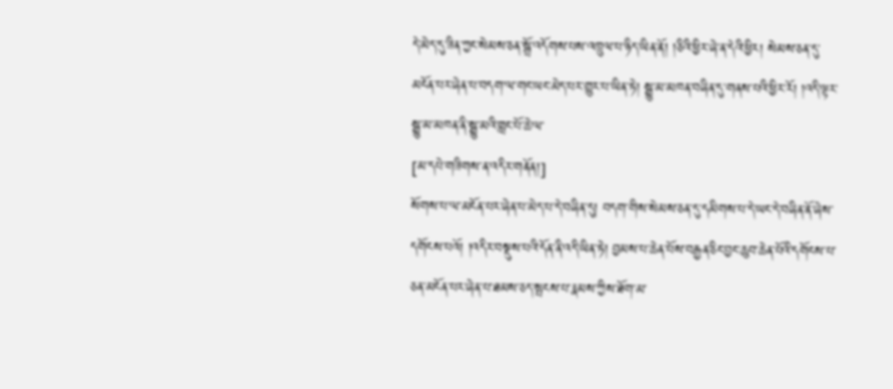དེ་མེད་དུ་ཟིན་ཀྱང་སེམས་ཅན་སྒྲོ་འདོགས་པས་འཁྲུལ་པ་ཉིད་ཡིན་ནོ། །ཅིའི་ཕྱིར་ཞེ་ན་དེའི་ཕྱིར། སེམས་ཅན་དུ་མངོན་པར་ཞེན་པ་བདག་ལ་གང་ཡང་མེད་པར་གྱུར་པ་ཡིན་ཏེ། སྒྱུ་མ་མཁན་བཞིན་དུ་གནས་པའི་ཕྱིར་རོ། །འདི་ལྟར་སྒྱུ་མ་མཁན་ནི་སྒྱུ་མའི་གླང་པོ་ཆེ་ལ་
[མ་དཔེ་གཟིགས་ན་འདིར་གནོན།]
སོགས་པ་ལ་མངོན་པར་ཞེན་པ་མེད་པ་དེ་བཞིན་དུ། བདག་གིས་སེམས་ཅན་དུ་དམིགས་པ་དེ་ཡང་དེ་བཞིན་ནོ་ཞེས་དགོངས་པའོ། །འདིར་བསྡུས་པའི་དོན་ནི་འདི་ཡིན་ཏེ། བྱམས་པ་ཆེན་པོས་བརྒྱན་ཅིང་བྱང་ཆུབ་ཆེན་པོའི་དགོངས་པ་ཅན་མངོན་པར་ཞེན་པ་ཐམས་ཅད་སྤངས་པ་རྣམས་ཀྱིས་ཐོག་མ་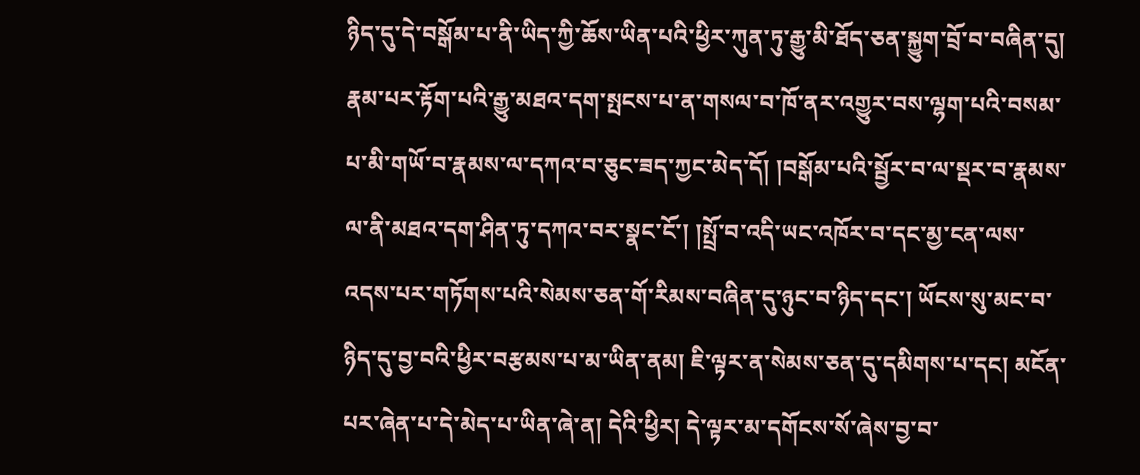ཉིད་དུ་དེ་བསྒོམ་པ་ནི་ཡིད་ཀྱི་ཆོས་ཡིན་པའི་ཕྱིར་ཀུན་ཏུ་རྒྱུ་མི་ཐོད་ཅན་སྐྱུག་བྲོ་བ་བཞིན་དུ། རྣམ་པར་རྟོག་པའི་རྒྱུ་མཐའ་དག་སྤངས་པ་ན་གསལ་བ་ཁོ་ནར་འགྱུར་བས་ལྷག་པའི་བསམ་པ་མི་གཡོ་བ་རྣམས་ལ་དཀའ་བ་ཅུང་ཟད་ཀྱང་མེད་དོ། །བསྒོམ་པའི་སྦྱོར་བ་ལ་སྡར་བ་རྣམས་ལ་ནི་མཐའ་དག་ཤིན་ཏུ་དཀའ་བར་སྣང་ངོ་། །སྤྲོ་བ་འདི་ཡང་འཁོར་བ་དང་མྱ་ངན་ལས་འདས་པར་གཏོགས་པའི་སེམས་ཅན་གོ་རིམས་བཞིན་དུ་ཉུང་བ་ཉིད་དང་། ཡོངས་སུ་མང་བ་ཉིད་དུ་བྱ་བའི་ཕྱིར་བརྩམས་པ་མ་ཡིན་ནམ། ཇི་ལྟར་ན་སེམས་ཅན་དུ་དམིགས་པ་དང། མངོན་པར་ཞེན་པ་དེ་མེད་པ་ཡིན་ཞེ་ན། དེའི་ཕྱིར། དེ་ལྟར་མ་དགོངས་སོ་ཞེས་བྱ་བ་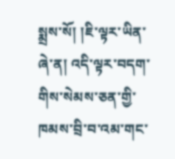སྨྲས་སོ། །ཇི་ལྟར་ཡིན་ཞེ་ན། འདི་ལྟར་བདག་གིས་སེམས་ཅན་གྱི་ཁམས་བྲི་བ་འམ་གང་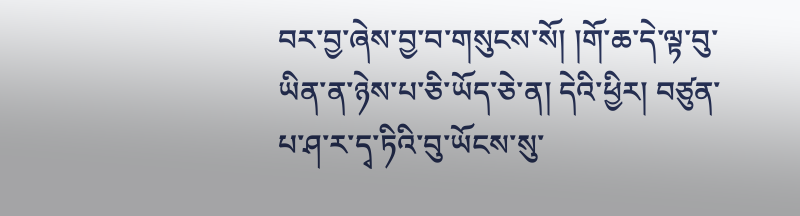བར་བྱ་ཞེས་བྱ་བ་གསུངས་སོ། །གོ་ཆ་དེ་ལྟ་བུ་ཡིན་ན་ཉེས་པ་ཅི་ཡོད་ཅེ་ན། དེའི་ཕྱིར། བཙུན་པ་ཤ་ར་དྭ་ཏིའི་བུ་ཡོངས་སུ་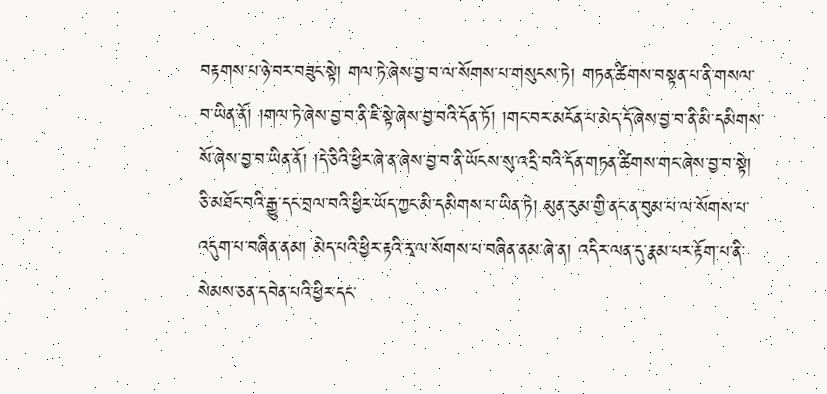བརྟགས་པ་ཉེ་བར་བཟུང་སྟེ། གལ་ཏེ་ཞེས་བྱ་བ་ལ་སོགས་པ་གསུངས་ཏེ། གཏན་ཚིགས་བསྟན་པ་ནི་གསལ་བ་ཡིན་ནོ། །གལ་ཏེ་ཞེས་བྱ་བ་ནི་ཇི་སྟེ་ཞེས་བྱ་བའི་དོན་ཏོ། །གང་བར་མངོན་པ་མེད་དོ་ཞེས་བྱ་བ་ནི་མི་དམིགས་སོ་ཞེས་བྱ་བ་ཡིན་ནོ། །དེ་ཅིའི་ཕྱིར་ཞེ་ན་ཞེས་བྱ་བ་ནི་ཡོངས་སུ་འདྲི་བའི་དོན་གཏན་ཚིགས་གང་ཞེས་བྱ་བ་སྟེ། ཅི་མཐོང་བའི་རྒྱུ་དང་བྲལ་བའི་ཕྱིར་ཡོད་ཀྱང་མི་དམིགས་པ་ཡིན་ཏེ། མུན་རུམ་གྱི་ནང་ན་བུམ་པ་ལ་སོགས་པ་འདུག་པ་བཞིན་ནམ། མེད་པའི་ཕྱིར་རྟའི་རྭ་ལ་སོགས་པ་བཞིན་ནམ་ཞེ་ན། འདིར་ལན་དུ་རྣམ་པར་རྟོག་པ་ནི་སེམས་ཅན་དབེན་པའི་ཕྱིར་དང་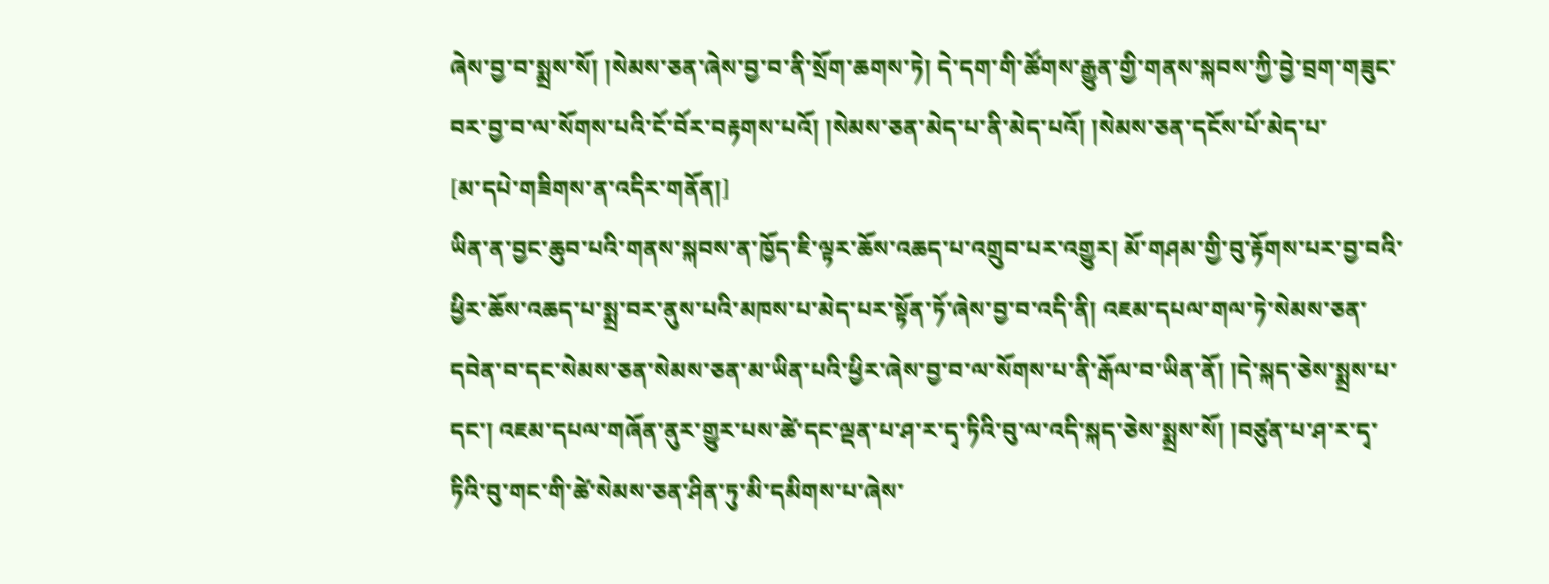ཞེས་བྱ་བ་སྨྲས་སོ། །སེམས་ཅན་ཞེས་བྱ་བ་ནི་སྲོག་ཆགས་ཏེ། དེ་དག་གི་ཚོགས་རྒྱུན་གྱི་གནས་སྐབས་ཀྱི་བྱེ་བྲག་གཟུང་བར་བྱ་བ་ལ་སོགས་པའི་ངོ་བོར་བརྟགས་པའོ། །སེམས་ཅན་མེད་པ་ནི་མེད་པའོ། །སེམས་ཅན་དངོས་པོ་མེད་པ་
[མ་དཔེ་གཟིགས་ན་འདིར་གནོན།]
ཡིན་ན་བྱང་ཆུབ་པའི་གནས་སྐབས་ན་ཁྱོད་ཇི་ལྟར་ཆོས་འཆད་པ་འགྲུབ་པར་འགྱུར། མོ་གཤམ་གྱི་བུ་རྟོགས་པར་བྱ་བའི་ཕྱིར་ཆོས་འཆད་པ་སྨྲ་བར་ནུས་པའི་མཁས་པ་མེད་པར་སྟོན་ཏོ་ཞེས་བྱ་བ་འདི་ནི། འཇམ་དཔལ་གལ་ཏེ་སེམས་ཅན་དབེན་བ་དང་སེམས་ཅན་སེམས་ཅན་མ་ཡིན་པའི་ཕྱིར་ཞེས་བྱ་བ་ལ་སོགས་པ་ནི་རྒོལ་བ་ཡིན་ནོ། །དེ་སྐད་ཅེས་སྨྲས་པ་དང་། འཇམ་དཔལ་གཞོན་ནུར་གྱུར་པས་ཚེ་དང་ལྡན་པ་ཤ་ར་དྭ་ཏིའི་བུ་ལ་འདི་སྐད་ཅེས་སྨྲས་སོ། །བཙུན་པ་ཤ་ར་དྭ་ཏིའི་བུ་གང་གི་ཚེ་སེམས་ཅན་ཤིན་ཏུ་མི་དམིགས་པ་ཞེས་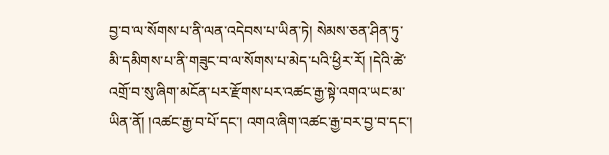བྱ་བ་ལ་སོགས་པ་ནི་ལན་འདེབས་པ་ཡིན་ཏེ། སེམས་ཅན་ཤིན་ཏུ་མི་དམིགས་པ་ནི་གཟུང་བ་ལ་སོགས་པ་མེད་པའི་ཕྱིར་རོ། །དེའི་ཚེ་འགྲོ་བ་སུ་ཞིག་མངོན་པར་རྫོགས་པར་འཚང་རྒྱ་སྟེ་འགའ་ཡང་མ་ཡིན་ནོ། །འཚང་རྒྱ་བ་པོ་དང་། འགའ་ཞིག་འཚང་རྒྱ་བར་བྱ་བ་དང་།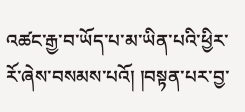འཚང་རྒྱ་བ་ཡོད་པ་མ་ཡིན་པའི་ཕྱིར་རོ་ཞེས་བསམས་པའོ། །བསྟན་པར་བྱ་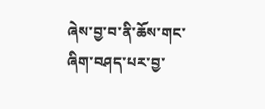ཞེས་བྱ་བ་ནི་ཆོས་གང་ཞིག་བཤད་པར་བྱ་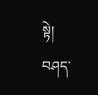སྟེ། བཤད་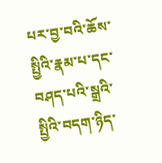པར་བྱ་བའི་ཆོས་སྤྱིའི་རྣམ་པ་དང་བཤད་པའི་སྒྲའི་སྤྱིའི་བདག་ཉིད་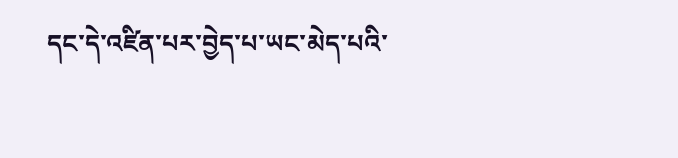དང་དེ་འཛིན་པར་བྱེད་པ་ཡང་མེད་པའི་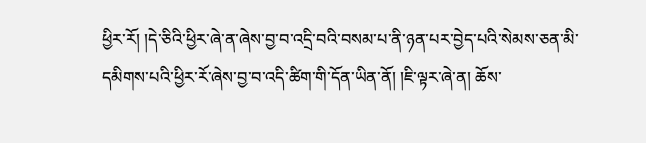ཕྱིར་རོ། །དེ་ཅིའི་ཕྱིར་ཞེ་ན་ཞེས་བྱ་བ་འདྲི་བའི་བསམ་པ་ནི་ཉན་པར་བྱེད་པའི་སེམས་ཅན་མི་དམིགས་པའི་ཕྱིར་རོ་ཞེས་བྱ་བ་འདི་ཚིག་གི་དོན་ཡིན་ནོ། །ཇི་ལྟར་ཞེ་ན། ཆོས་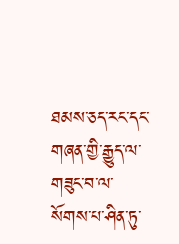ཐམས་ཅད་རང་དང་གཞན་གྱི་རྒྱུད་ལ་གཟུང་བ་ལ་སོགས་པ་ཤིན་ཏུ་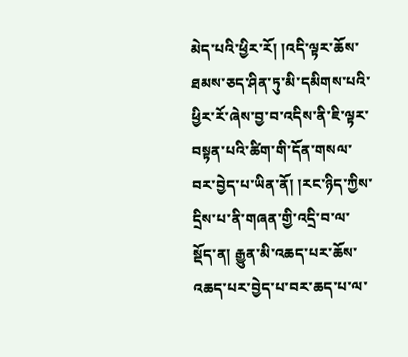མེད་པའི་ཕྱིར་རོ། །འདི་ལྟར་ཆོས་ཐམས་ཅད་ཤིན་ཏུ་མི་དམིགས་པའི་ཕྱིར་རོ་ཞེས་བྱ་བ་འདིས་ནི་ཇི་ལྟར་བསྟན་པའི་ཚིག་གི་དོན་གསལ་བར་བྱེད་པ་ཡིན་ནོ། །རང་ཉིད་ཀྱིས་དྲིས་པ་ནི་གཞན་གྱི་འདྲི་བ་ལ་སྡོད་ན། རྒྱུན་མི་འཆད་པར་ཆོས་འཆད་པར་བྱེད་པ་བར་ཆད་པ་ལ་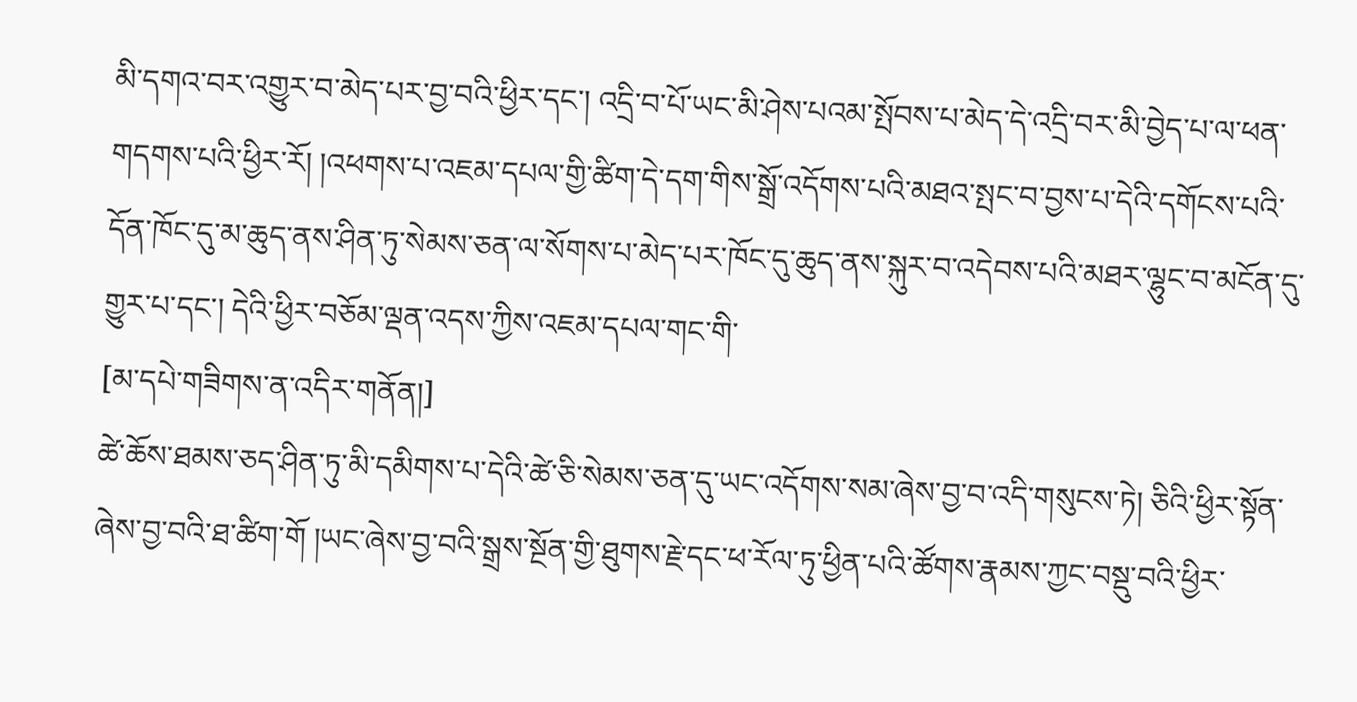མི་དགའ་བར་འགྱུར་བ་མེད་པར་བྱ་བའི་ཕྱིར་དང་། འདྲི་བ་པོ་ཡང་མི་ཤེས་པའམ་སྤོབས་པ་མེད་དེ་འདྲི་བར་མི་བྱེད་པ་ལ་ཕན་གདགས་པའི་ཕྱིར་རོ། །འཕགས་པ་འཇམ་དཔལ་གྱི་ཚིག་དེ་དག་གིས་སྒྲོ་འདོགས་པའི་མཐའ་སྤང་བ་བྱས་པ་དེའི་དགོངས་པའི་དོན་ཁོང་དུ་མ་ཆུད་ནས་ཤིན་ཏུ་སེམས་ཅན་ལ་སོགས་པ་མེད་པར་ཁོང་དུ་ཆུད་ནས་སྐུར་བ་འདེབས་པའི་མཐར་ལྷུང་བ་མངོན་དུ་གྱུར་པ་དང་། དེའི་ཕྱིར་བཅོམ་ལྡན་འདས་ཀྱིས་འཇམ་དཔལ་གང་གི་
[མ་དཔེ་གཟིགས་ན་འདིར་གནོན།]
ཚེ་ཆོས་ཐམས་ཅད་ཤིན་ཏུ་མི་དམིགས་པ་དེའི་ཚེ་ཅི་སེམས་ཅན་དུ་ཡང་འདོགས་སམ་ཞེས་བྱ་བ་འདི་གསུངས་ཏེ། ཅིའི་ཕྱིར་སྟོན་ཞེས་བྱ་བའི་ཐ་ཚིག་གོ །ཡང་ཞེས་བྱ་བའི་སྒྲས་སྔོན་གྱི་ཐུགས་རྗེ་དང་ཕ་རོལ་ཏུ་ཕྱིན་པའི་ཚོགས་རྣམས་ཀྱང་བསྡུ་བའི་ཕྱིར་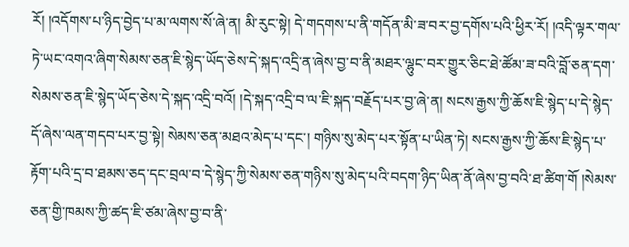རོ། །འདོགས་པ་ཉིད་བྱེད་པ་མ་ལགས་སོ་ཞེ་ན། མི་རུང་སྟེ། དེ་གདགས་པ་ནི་གདོན་མི་ཟ་བར་བྱ་དགོས་པའི་ཕྱིར་རོ། །འདི་ལྟར་གལ་ཏེ་ཡང་འགའ་ཞིག་སེམས་ཅན་ཇི་སྙེད་ཡོད་ཅེས་དེ་སྐད་འདྲི་ན་ཞེས་བྱ་བ་ནི་མཐར་ལྷུང་བར་གྱུར་ཅིང་ཐེ་ཚོམ་ཟ་བའི་བློ་ཅན་དག་སེམས་ཅན་ཇི་སྙེད་ཡོད་ཅེས་དེ་སྐད་འདྲི་བའོ། །དེ་སྐད་འདྲི་བ་ལ་ཇི་སྐད་བརྗོད་པར་བྱ་ཞེ་ན། སངས་རྒྱས་ཀྱི་ཆོས་ཇི་སྙེད་པ་དེ་སྙེད་དོ་ཞེས་ལན་གདབ་པར་བྱ་སྟེ། སེམས་ཅན་མཐའ་མེད་པ་དང་། གཉིས་སུ་མེད་པར་སྟོན་པ་ཡིན་ཏེ། སངས་རྒྱས་ཀྱི་ཆོས་ཇི་སྙེད་པ་རྟོག་པའི་དྲ་བ་ཐམས་ཅད་དང་བྲལ་བ་དེ་སྙེད་ཀྱི་སེམས་ཅན་གཉིས་སུ་མེད་པའི་བདག་ཉིད་ཡིན་ནོ་ཞེས་བྱ་བའི་ཐ་ཚིག་གོ །སེམས་ཅན་གྱི་ཁམས་ཀྱི་ཚད་ཇི་ཙམ་ཞེས་བྱ་བ་ནི་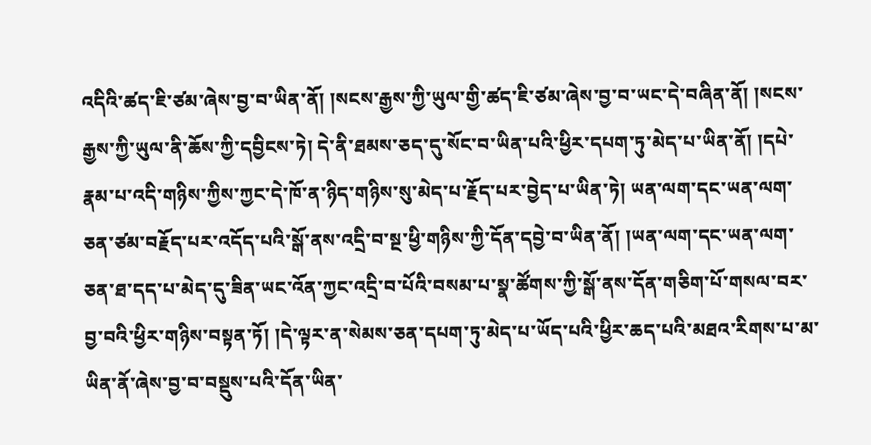འདིའི་ཚད་ཇི་ཙམ་ཞེས་བྱ་བ་ཡིན་ནོ། །སངས་རྒྱས་ཀྱི་ཡུལ་གྱི་ཚད་ཇི་ཙམ་ཞེས་བྱ་བ་ཡང་དེ་བཞིན་ནོ། །སངས་རྒྱས་ཀྱི་ཡུལ་ནི་ཆོས་ཀྱི་དབྱིངས་ཏེ། དེ་ནི་ཐམས་ཅད་དུ་སོང་བ་ཡིན་པའི་ཕྱིར་དཔག་ཏུ་མེད་པ་ཡིན་ནོ། །དཔེ་རྣམ་པ་འདི་གཉིས་ཀྱིས་ཀྱང་དེ་ཁོ་ན་ཉིད་གཉིས་སུ་མེད་པ་རྗོད་པར་བྱེད་པ་ཡིན་ཏེ། ཡན་ལག་དང་ཡན་ལག་ཅན་ཙམ་བརྗོད་པར་འདོད་པའི་སྒོ་ནས་འདྲི་བ་སྔ་ཕྱི་གཉིས་ཀྱི་དོན་དབྱེ་བ་ཡིན་ནོ། །ཡན་ལག་དང་ཡན་ལག་ཅན་ཐ་དད་པ་མེད་དུ་ཟིན་ཡང་འོན་ཀྱང་འདྲི་བ་པོའི་བསམ་པ་སྣ་ཚོགས་ཀྱི་སྒོ་ནས་དོན་གཅིག་པོ་གསལ་བར་བྱ་བའི་ཕྱིར་གཉིས་བསྟན་ཏོ། །དེ་ལྟར་ན་སེམས་ཅན་དཔག་ཏུ་མེད་པ་ཡོད་པའི་ཕྱིར་ཆད་པའི་མཐའ་རིགས་པ་མ་ཡིན་ནོ་ཞེས་བྱ་བ་བསྡུས་པའི་དོན་ཡིན་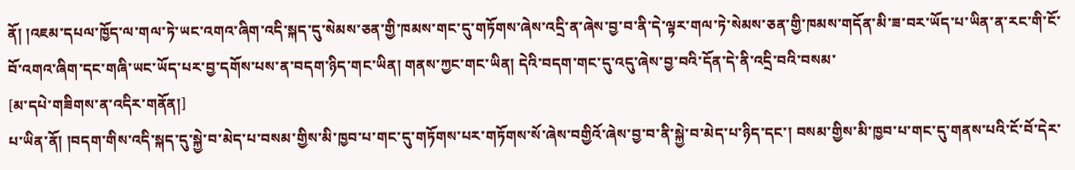ནོ། །འཇམ་དཔལ་ཁྱོད་ལ་གལ་ཏེ་ཡང་འགའ་ཞིག་འདི་སྐད་དུ་སེམས་ཅན་གྱི་ཁམས་གང་དུ་གཏོགས་ཞེས་འདྲི་ན་ཞེས་བྱ་བ་ནི་དེ་ལྟར་གལ་ཏེ་སེམས་ཅན་གྱི་ཁམས་གདོན་མི་ཟ་བར་ཡོད་པ་ཡིན་ན་རང་གི་ངོ་བོ་འགའ་ཞིག་དང་གཞི་ཡང་ཡོད་པར་བྱ་དགོས་པས་ན་བདག་ཉིད་གང་ཡིན། གནས་ཀྱང་གང་ཡིན། དེའི་བདག་གང་དུ་འདུ་ཞེས་བྱ་བའི་དོན་དེ་ནི་འདྲི་བའི་བསམ་
[མ་དཔེ་གཟིགས་ན་འདིར་གནོན།]
པ་ཡིན་ནོ། །བདག་གིས་འདི་སྐད་དུ་སྐྱེ་བ་མེད་པ་བསམ་གྱིས་མི་ཁྱབ་པ་གང་དུ་གཏོགས་པར་གཏོགས་སོ་ཞེས་བགྱིའོ་ཞེས་བྱ་བ་ནི་སྐྱེ་བ་མེད་པ་ཉིད་དང་། བསམ་གྱིས་མི་ཁྱབ་པ་གང་དུ་གནས་པའི་ངོ་བོ་དེར་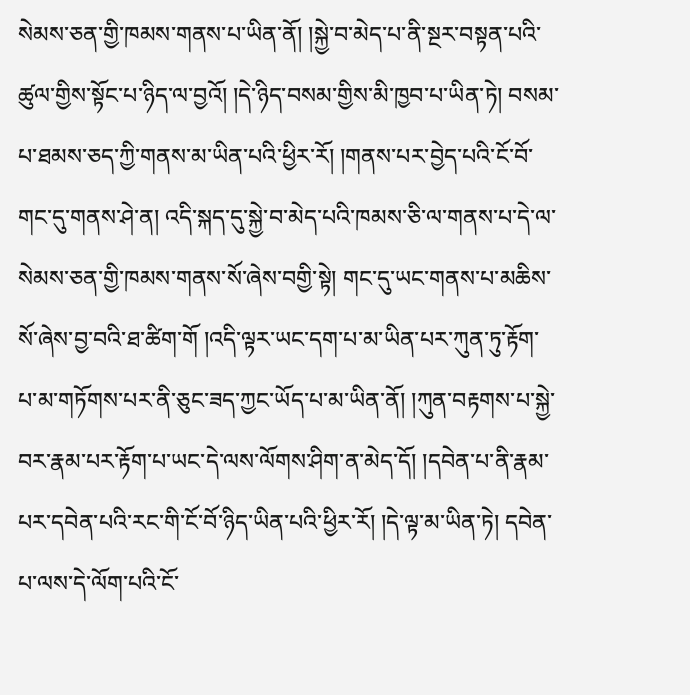སེམས་ཅན་གྱི་ཁམས་གནས་པ་ཡིན་ནོ། །སྐྱེ་བ་མེད་པ་ནི་སྔར་བསྟན་པའི་ཚུལ་གྱིས་སྟོང་པ་ཉིད་ལ་བྱའོ། །དེ་ཉིད་བསམ་གྱིས་མི་ཁྱབ་པ་ཡིན་ཏེ། བསམ་པ་ཐམས་ཅད་ཀྱི་གནས་མ་ཡིན་པའི་ཕྱིར་རོ། །གནས་པར་བྱེད་པའི་ངོ་བོ་གང་དུ་གནས་ཤེ་ན། འདི་སྐད་དུ་སྐྱེ་བ་མེད་པའི་ཁམས་ཅི་ལ་གནས་པ་དེ་ལ་སེམས་ཅན་གྱི་ཁམས་གནས་སོ་ཞེས་བགྱི་སྟེ། གང་དུ་ཡང་གནས་པ་མཆིས་སོ་ཞེས་བྱ་བའི་ཐ་ཚིག་གོ །འདི་ལྟར་ཡང་དག་པ་མ་ཡིན་པར་ཀུན་ཏུ་རྟོག་པ་མ་གཏོགས་པར་ནི་ཅུང་ཟད་ཀྱང་ཡོད་པ་མ་ཡིན་ནོ། །ཀུན་བརྟགས་པ་སྐྱེ་བར་རྣམ་པར་རྟོག་པ་ཡང་དེ་ལས་ལོགས་ཤིག་ན་མེད་དོ། །དབེན་པ་ནི་རྣམ་པར་དབེན་པའི་རང་གི་ངོ་བོ་ཉིད་ཡིན་པའི་ཕྱིར་རོ། །དེ་ལྟ་མ་ཡིན་ཏེ། དབེན་པ་ལས་དེ་ལོག་པའི་ངོ་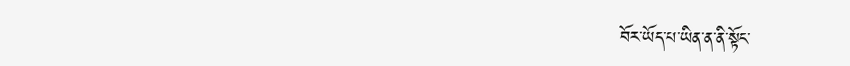བོར་ཡོད་པ་ཡིན་ན་ནི་སྟོང་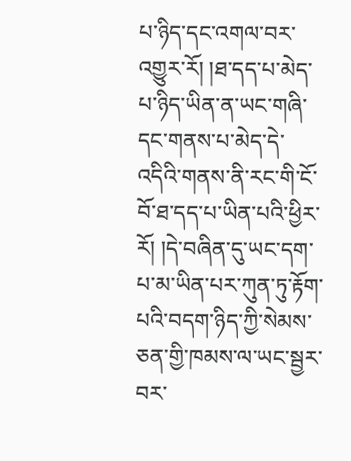པ་ཉིད་དང་འགལ་བར་འགྱུར་རོ། །ཐ་དད་པ་མེད་པ་ཉིད་ཡིན་ན་ཡང་གཞི་དང་གནས་པ་མེད་དེ་འདིའི་གནས་ནི་རང་གི་ངོ་བོ་ཐ་དད་པ་ཡིན་པའི་ཕྱིར་རོ། །དེ་བཞིན་དུ་ཡང་དག་པ་མ་ཡིན་པར་ཀུན་ཏུ་རྟོག་པའི་བདག་ཉིད་ཀྱི་སེམས་ཅན་གྱི་ཁམས་ལ་ཡང་སྦྱར་བར་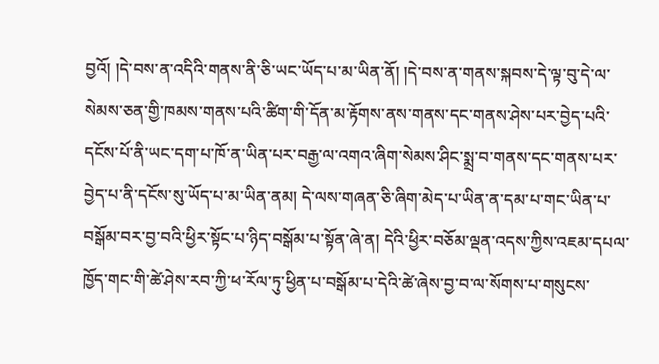བྱའོ། །དེ་བས་ན་འདིའི་གནས་ནི་ཅི་ཡང་ཡོད་པ་མ་ཡིན་ནོ། །དེ་བས་ན་གནས་སྐབས་དེ་ལྟ་བུ་དེ་ལ་སེམས་ཅན་གྱི་ཁམས་གནས་པའི་ཚིག་གི་དོན་མ་རྟོགས་ནས་གནས་དང་གནས་ཤེས་པར་བྱེད་པའི་དངོས་པོ་ནི་ཡང་དག་པ་ཁོ་ན་ཡིན་པར་བརྒྱ་ལ་འགའ་ཞིག་སེམས་ཤིང་སྨྲ་བ་གནས་དང་གནས་པར་བྱེད་པ་ནི་དངོས་སུ་ཡོད་པ་མ་ཡིན་ནམ། དེ་ལས་གཞན་ཅི་ཞིག་མེད་པ་ཡིན་ན་དམ་པ་གང་ཡིན་པ་བསྒོམ་བར་བྱ་བའི་ཕྱིར་སྟོང་པ་ཉིད་བསྒོམ་པ་སྟོན་ཞེ་ན། དེའི་ཕྱིར་བཅོམ་ལྡན་འདས་ཀྱིས་འཇམ་དཔལ་ཁྱོད་གང་གི་ཚེ་ཤེས་རབ་ཀྱི་ཕ་རོལ་ཏུ་ཕྱིན་པ་བསྒོམ་པ་དེའི་ཚེ་ཞེས་བྱ་བ་ལ་སོགས་པ་གསུངས་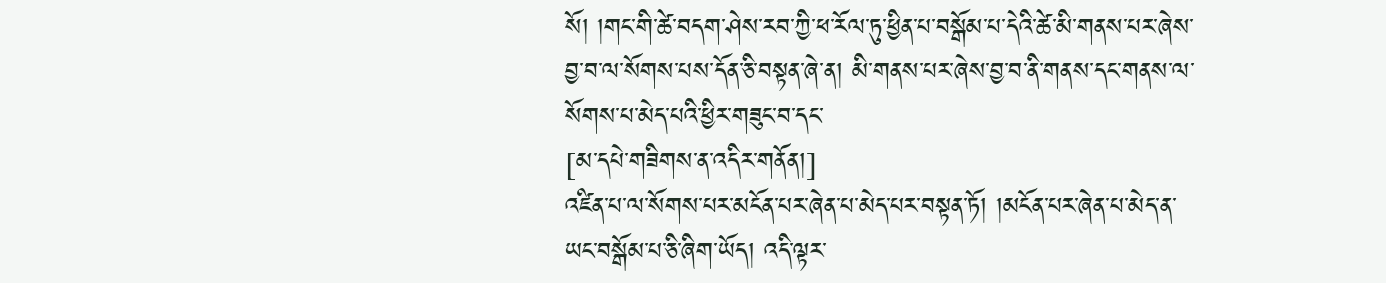སོ། །གང་གི་ཚེ་བདག་ཤེས་རབ་ཀྱི་ཕ་རོལ་ཏུ་ཕྱིན་པ་བསྒོམ་པ་དེའི་ཚེ་མི་གནས་པར་ཞེས་བྱ་བ་ལ་སོགས་པས་དོན་ཅི་བསྟན་ཞེ་ན། མི་གནས་པར་ཞེས་བྱ་བ་ནི་གནས་དང་གནས་ལ་སོགས་པ་མེད་པའི་ཕྱིར་གཟུང་བ་དང་
[མ་དཔེ་གཟིགས་ན་འདིར་གནོན།]
འཛིན་པ་ལ་སོགས་པར་མངོན་པར་ཞེན་པ་མེད་པར་བསྟན་ཏོ། །མངོན་པར་ཞེན་པ་མེད་ན་ཡང་བསྒོམ་པ་ཅི་ཞིག་ཡོད། འདི་ལྟར་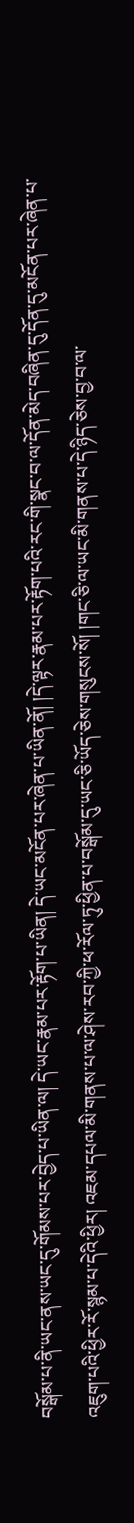བསྒོམ་པ་ནི་ཡང་ནས་ཡང་དུ་གོམས་པར་བྱེད་པ་ཡིན་ལ། དེ་ཡང་རྣམ་པར་རྟོག་པ་ཡིན། དེ་ཡང་མངོན་པར་ཞེན་པ་ཡིན་ནོ། །དེ་ལྟར་རྣམ་པར་རྟོག་པའི་རང་གི་སྣང་བ་ལ་དོན་མེད་བཞིན་དུ་དོན་དུ་མངོན་པར་ཞེན་པ་འཇུག་པའི་ཕྱིར་རོ་སྙམ་པ་དེའི་ཕྱིར། འཇམ་དཔལ་མི་གནས་པ་ལ་ཤེས་རབ་ཀྱི་ཕ་རོལ་ཏུ་ཕྱིན་པ་བསྒོམ་དུ་ཡང་ཅི་ཡོད་ཅེས་གསུངས་སོ། །གང་ཅི་ལ་ཡང་མི་གནས་པ་དེ་ཉིད་ཅེས་བྱ་བ་ལ་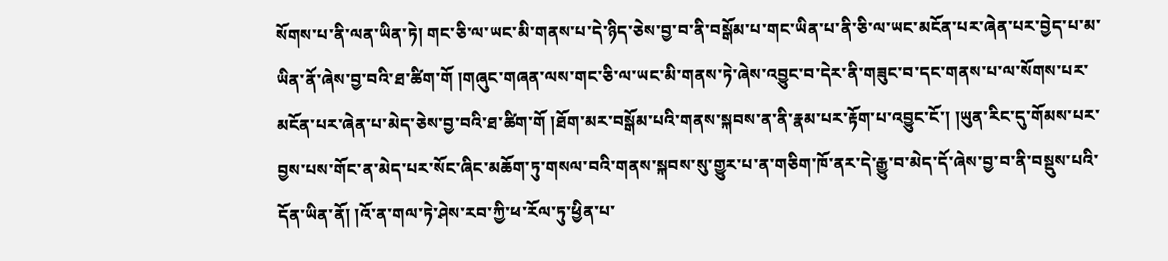སོགས་པ་ནི་ལན་ཡིན་ཏེ། གང་ཅི་ལ་ཡང་མི་གནས་པ་དེ་ཉིད་ཅེས་བྱ་བ་ནི་བསྒོམ་པ་གང་ཡིན་པ་ནི་ཅི་ལ་ཡང་མངོན་པར་ཞེན་པར་བྱེད་པ་མ་ཡིན་ནོ་ཞེས་བྱ་བའི་ཐ་ཚིག་གོ །གཞུང་གཞན་ལས་གང་ཅི་ལ་ཡང་མི་གནས་ཏེ་ཞེས་འབྱུང་བ་དེར་ནི་གཟུང་བ་དང་གནས་པ་ལ་སོགས་པར་མངོན་པར་ཞེན་པ་མེད་ཅེས་བྱ་བའི་ཐ་ཚིག་གོ །ཐོག་མར་བསྒོམ་པའི་གནས་སྐབས་ན་ནི་རྣམ་པར་རྟོག་པ་འབྱུང་ངོ་། །ཡུན་རིང་དུ་གོམས་པར་བྱས་པས་གོང་ན་མེད་པར་སོང་ཞིང་མཆོག་ཏུ་གསལ་བའི་གནས་སྐབས་སུ་གྱུར་པ་ན་གཅིག་ཁོ་ནར་དེ་རྒྱུ་བ་མེད་དོ་ཞེས་བྱ་བ་ནི་བསྡུས་པའི་དོན་ཡིན་ནོ། །འོ་ན་གལ་ཏེ་ཤེས་རབ་ཀྱི་ཕ་རོལ་ཏུ་ཕྱིན་པ་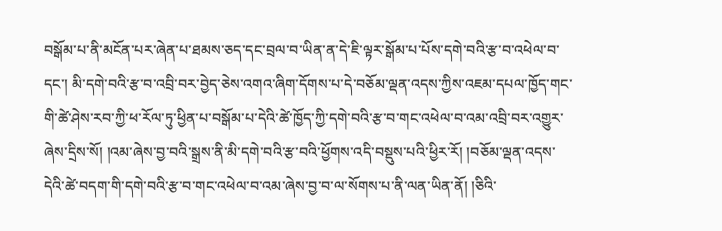བསྒོམ་པ་ནི་མངོན་པར་ཞེན་པ་ཐམས་ཅད་དང་བྲལ་བ་ཡིན་ན་དེ་ཇི་ལྟར་སྒོམ་པ་པོས་དགེ་བའི་རྩ་བ་འཕེལ་བ་དང་། མི་དགེ་བའི་རྩ་བ་འབྲི་བར་བྱེད་ཅེས་འགའ་ཞིག་དོགས་པ་དེ་བཅོམ་ལྡན་འདས་ཀྱིས་འཇམ་དཔལ་ཁྱོད་གང་གི་ཚེ་ཤེས་རབ་ཀྱི་ཕ་རོལ་ཏུ་ཕྱིན་པ་བསྒོམ་པ་དེའི་ཚེ་ཁྱོད་ཀྱི་དགེ་བའི་རྩ་བ་གང་འཕེལ་བ་འམ་འབྲི་བར་འགྱུར་ཞེས་དྲིས་སོ། །འམ་ཞེས་བྱ་བའི་སྒྲས་ནི་མི་དགེ་བའི་རྩ་བའི་ཕྱོགས་འདི་བསྡུས་པའི་ཕྱིར་རོ། །བཅོམ་ལྡན་འདས་དེའི་ཚེ་བདག་གི་དགེ་བའི་རྩ་བ་གང་འཕེལ་བ་འམ་ཞེས་བྱ་བ་ལ་སོགས་པ་ནི་ལན་ཡིན་ནོ། །ཅིའི་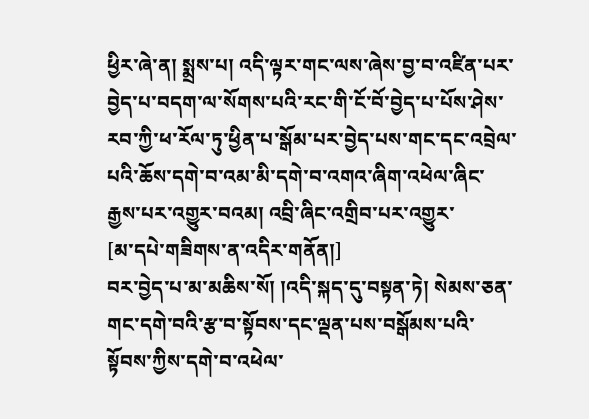ཕྱིར་ཞེ་ན། སྨྲས་པ། འདི་ལྟར་གང་ལས་ཞེས་བྱ་བ་འཛིན་པར་བྱེད་པ་བདག་ལ་སོགས་པའི་རང་གི་ངོ་བོ་བྱེད་པ་པོས་ཤེས་རབ་ཀྱི་ཕ་རོལ་ཏུ་ཕྱིན་པ་སྒོམ་པར་བྱེད་པས་གང་དང་འབྲེལ་པའི་ཆོས་དགེ་བ་འམ་མི་དགེ་བ་འགའ་ཞིག་འཕེལ་ཞིང་རྒྱས་པར་འགྱུར་བའམ། འབྲི་ཞིང་འགྲིབ་པར་འགྱུར་
[མ་དཔེ་གཟིགས་ན་འདིར་གནོན།]
བར་བྱེད་པ་མ་མཆིས་སོ། །འདི་སྐད་དུ་བསྟན་ཏེ། སེམས་ཅན་གང་དགེ་བའི་རྩ་བ་སྟོབས་དང་ལྡན་པས་བསྒོམས་པའི་སྟོབས་ཀྱིས་དགེ་བ་འཕེལ་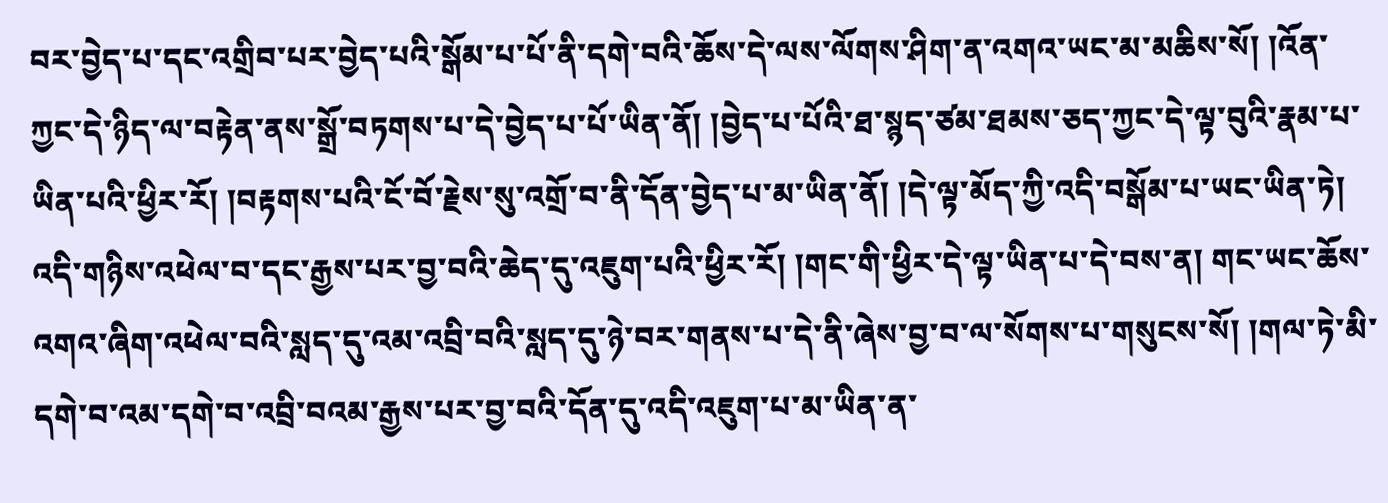བར་བྱེད་པ་དང་འགྲིབ་པར་བྱེད་པའི་སྒོམ་པ་པོ་ནི་དགེ་བའི་ཆོས་དེ་ལས་ལོགས་ཤིག་ན་འགའ་ཡང་མ་མཆིས་སོ། །འོན་ཀྱང་དེ་ཉིད་ལ་བརྟེན་ནས་སྒྲོ་བཏགས་པ་དེ་བྱེད་པ་པོ་ཡིན་ནོ། །བྱེད་པ་པོའི་ཐ་སྙད་ཙམ་ཐམས་ཅད་ཀྱང་དེ་ལྟ་བུའི་རྣམ་པ་ཡིན་པའི་ཕྱིར་རོ། །བརྟགས་པའི་ངོ་བོ་རྗེས་སུ་འགྲོ་བ་ནི་དོན་བྱེད་པ་མ་ཡིན་ནོ། །དེ་ལྟ་མོད་ཀྱི་འདི་བསྒོམ་པ་ཡང་ཡིན་ཏེ། འདི་གཉིས་འཕེལ་བ་དང་རྒྱས་པར་བྱ་བའི་ཆེད་དུ་འཇུག་པའི་ཕྱིར་རོ། །གང་གི་ཕྱིར་དེ་ལྟ་ཡིན་པ་དེ་བས་ན། གང་ཡང་ཆོས་འགའ་ཞིག་འཕེལ་བའི་སླད་དུ་འམ་འབྲི་བའི་སླད་དུ་ཉེ་བར་གནས་པ་དེ་ནི་ཞེས་བྱ་བ་ལ་སོགས་པ་གསུངས་སོ། །གལ་ཏེ་མི་དགེ་བ་འམ་དགེ་བ་འབྲི་བའམ་རྒྱས་པར་བྱ་བའི་དོན་དུ་འདི་འཇུག་པ་མ་ཡིན་ན་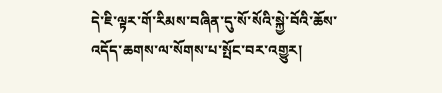དེ་ཇི་ལྟར་གོ་རིམས་བཞིན་དུ་སོ་སོའི་སྐྱེ་བོའི་ཆོས་འདོད་ཆགས་ལ་སོགས་པ་སྤོང་བར་འགྱུར།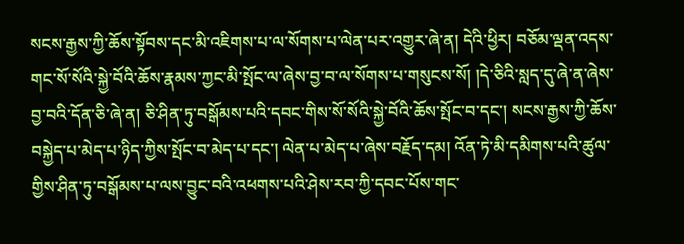སངས་རྒྱས་ཀྱི་ཆོས་སྟོབས་དང་མི་འཇིགས་པ་ལ་སོགས་པ་ལེན་པར་འགྱུར་ཞེ་ན། དེའི་ཕྱིར། བཅོམ་ལྡན་འདས་གང་སོ་སོའི་སྐྱེ་བོའི་ཆོས་རྣམས་ཀྱང་མི་སྤོང་ལ་ཞེས་བྱ་བ་ལ་སོགས་པ་གསུངས་སོ། །དེ་ཅིའི་སླད་དུ་ཞེ་ན་ཞེས་བྱ་བའི་དོན་ཅི་ཞེ་ན། ཅི་ཤིན་ཏུ་བསྒོམས་པའི་དབང་གིས་སོ་སོའི་སྐྱེ་བོའི་ཆོས་སྤོང་བ་དང་། སངས་རྒྱས་ཀྱི་ཆོས་བསྐྱེད་པ་མེད་པ་ཉིད་ཀྱིས་སྤོང་བ་མེད་པ་དང་། ལེན་པ་མེད་པ་ཞེས་བརྗོད་དམ། འོན་ཏེ་མི་དམིགས་པའི་ཚུལ་གྱིས་ཤིན་ཏུ་བསྒོམས་པ་ལས་བྱུང་བའི་འཕགས་པའི་ཤེས་རབ་ཀྱི་དབང་པོས་གང་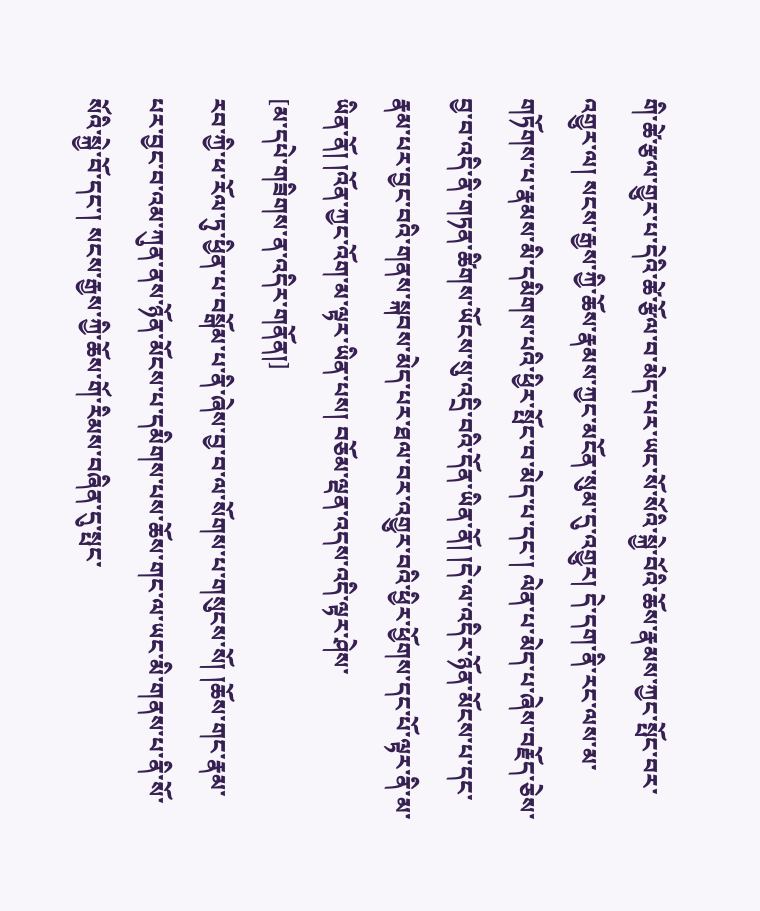གི་ཚེ་རྩལ་གྱུར་པ་དེའི་ཚེ་རྩོལ་བ་མེད་པར་ཡང་སོ་སོའི་སྐྱེ་བོའི་ཆོས་རྣམས་ཀྱང་སྤོང་བར་འགྱུར་ལ། སངས་རྒྱས་ཀྱི་ཆོས་རྣམས་ཀྱང་མངོན་སུམ་དུ་འགྱུར། དེ་དག་ནི་རང་ལས་མ་གཏོགས་པ་རྣམས་མི་དམིགས་པའི་ཕྱིར་སྤོང་བ་མེད་པ་དང་། ལེན་པ་མེད་པ་ཞེས་བརྗོད་ཅེས་བྱ་བ་འདི་ནི་གཏན་ཚིགས་ཡོངས་སུ་འདྲི་བའི་དོན་ཡིན་ནོ། །དེ་ལ་འདིར་ཉོན་མོངས་པ་དང་རྣམ་པར་བྱང་བའི་གནས་སྐབས་མེད་པར་ཐལ་བར་འགྱུར་བའི་ཕྱིར་ཕྱོགས་དང་པོ་ལྟར་ནི་མ་ཡིན་ནོ། །འོན་ཀྱང་འོག་མ་ལྟར་ཡིན་པས། བཅོམ་ལྡན་འདས་འདི་ལྟར་ཤེས་
[མ་དཔེ་གཟིགས་ན་འདིར་གནོན།]
རབ་ཀྱི་ཕ་རོལ་ཏུ་ཕྱིན་པ་བསྒོམ་པ་ནི་ཞེས་བྱ་བ་ལ་སོགས་པ་གསུངས་སོ། །ཆོས་གང་རྣམ་པར་བྱང་བ་འམ་ཀུན་ནས་ཉོན་མོངས་པ་དམིགས་པས་ཆོས་གང་ལ་ཡང་མི་གནས་པ་ནི་སོ་སོའི་སྐྱེ་བོ་དང་། སངས་རྒྱས་ཀྱི་ཆོས་གོ་རིམས་བཞིན་དུ་སྤང་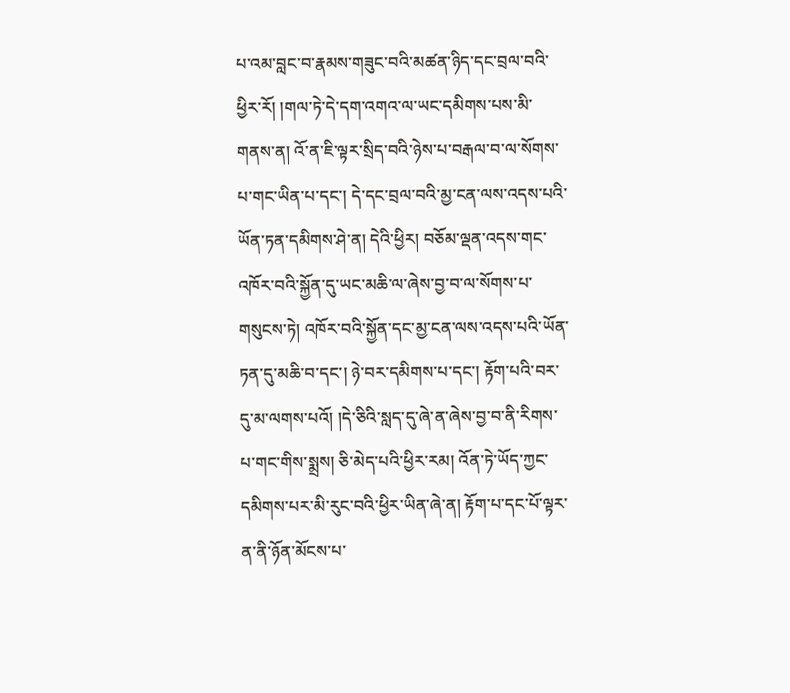པ་འམ་བླང་བ་རྣམས་གཟུང་བའི་མཚན་ཉིད་དང་བྲལ་བའི་ཕྱིར་རོ། །གལ་ཏེ་དེ་དག་འགའ་ལ་ཡང་དམིགས་པས་མི་གནས་ན། འོ་ན་ཇི་ལྟར་སྲིད་བའི་ཉེས་པ་བརྒལ་བ་ལ་སོགས་པ་གང་ཡིན་པ་དང་། དེ་དང་བྲལ་བའི་མྱ་ངན་ལས་འདས་པའི་ཡོན་ཏན་དམིགས་ཤེ་ན། དེའི་ཕྱིར། བཅོམ་ལྡན་འདས་གང་འཁོར་བའི་སྐྱོན་དུ་ཡང་མཆི་ལ་ཞེས་བྱ་བ་ལ་སོགས་པ་གསུངས་ཏེ། འཁོར་བའི་སྐྱོན་དང་མྱ་ངན་ལས་འདས་པའི་ཡོན་ཏན་དུ་མཆི་བ་དང་། ཉེ་བར་དམིགས་པ་དང་། རྟོག་པའི་བར་དུ་མ་ལགས་པའོ། །དེ་ཅིའི་སླད་དུ་ཞེ་ན་ཞེས་བྱ་བ་ནི་རིགས་པ་གང་གིས་སྨྲས། ཅི་མེད་པའི་ཕྱིར་རམ། འོན་ཏེ་ཡོད་ཀྱང་དམིགས་པར་མི་རུང་བའི་ཕྱིར་ཡིན་ཞེ་ན། རྟོག་པ་དང་པོ་ལྟར་ན་ནི་ཉོན་མོངས་པ་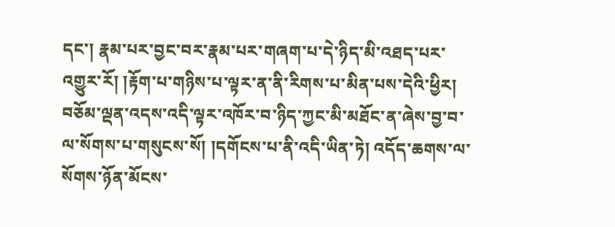དང་། རྣམ་པར་བྱང་བར་རྣམ་པར་གཞག་པ་དེ་ཉིད་མི་འཐད་པར་འགྱུར་རོ། །རྟོག་པ་གཉིས་པ་ལྟར་ན་ནི་རིགས་པ་མིན་པས་དེའི་ཕྱིར། བཅོམ་ལྡན་འདས་འདི་ལྟར་འཁོར་བ་ཉིད་ཀྱང་མི་མཐོང་ན་ཞེས་བྱ་བ་ལ་སོགས་པ་གསུངས་སོ། །དགོངས་པ་ནི་འདི་ཡིན་ཏེ། འདོད་ཆགས་ལ་སོགས་ཉོན་མོངས་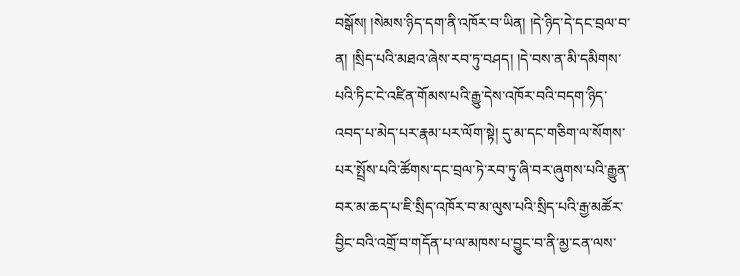བསྒོས། །སེམས་ཉིད་དག་ནི་འཁོར་བ་ཡིན། །དེ་ཉིད་དེ་དང་བྲལ་བ་ན། །སྲིད་པའི་མཐའ་ཞེས་རབ་ཏུ་བཤད། །དེ་བས་ན་མི་དམིགས་པའི་ཏིང་ངེ་འཛིན་གོམས་པའི་རྒྱུ་དེས་འཁོར་བའི་བདག་ཉིད་འབད་པ་མེད་པར་རྣམ་པར་ལོག་སྟེ། དུ་མ་དང་གཅིག་ལ་སོགས་པར་སྤྲོས་པའི་ཚོགས་དང་བྲལ་ཏེ་རབ་ཏུ་ཞི་བར་ཞུགས་པའི་རྒྱུན་བར་མ་ཆད་པ་ཇི་སྲིད་འཁོར་བ་མ་ལུས་པའི་སྲིད་པའི་རྒྱ་མཚོར་བྱིང་བའི་འགྲོ་བ་གདོན་པ་ལ་མཁས་པ་བྱུང་བ་ནི་མྱ་ངན་ལས་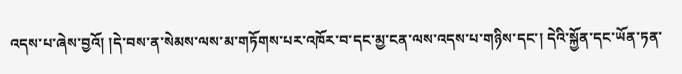འདས་པ་ཞེས་བྱའོ། །དེ་བས་ན་སེམས་ལས་མ་གཏོགས་པར་འཁོར་བ་དང་མྱ་ངན་ལས་འདས་པ་གཉིས་དང་། དེའི་སྐྱོན་དང་ཡོན་ཏན་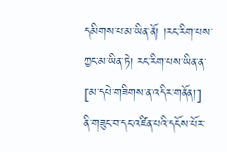དམིགས་པ་མ་ཡིན་ནོ། །རང་རིག་པས་ཀྱང་མ་ཡིན་ཏེ། རང་རིག་པས་ཡིན་ན་
[མ་དཔེ་གཟིགས་ན་འདིར་གནོན།]
ནི་གཟུང་བ་དང་འཛིན་པའི་དངོས་པོར་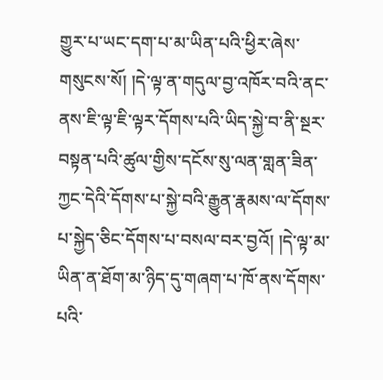གྱུར་པ་ཡང་དག་པ་མ་ཡིན་པའི་ཕྱིར་ཞེས་གསུངས་སོ། །དེ་ལྟ་ན་གདུལ་བྱ་འཁོར་བའི་ནང་ནས་ཇི་ལྟ་ཇི་ལྟར་དོགས་པའི་ཡིད་སྐྱེ་བ་ནི་སྔར་བསྟན་པའི་ཚུལ་གྱིས་དངོས་སུ་ལན་གླན་ཟིན་ཀྱང་དེའི་དོགས་པ་སྐྱེ་བའི་རྒྱུན་རྣམས་ལ་དོགས་པ་སྐྱེད་ཅིང་དོགས་པ་བསལ་བར་བྱའོ། །དེ་ལྟ་མ་ཡིན་ན་ཐོག་མ་ཉིད་དུ་གཞག་པ་ཁོ་ནས་དོགས་པའི་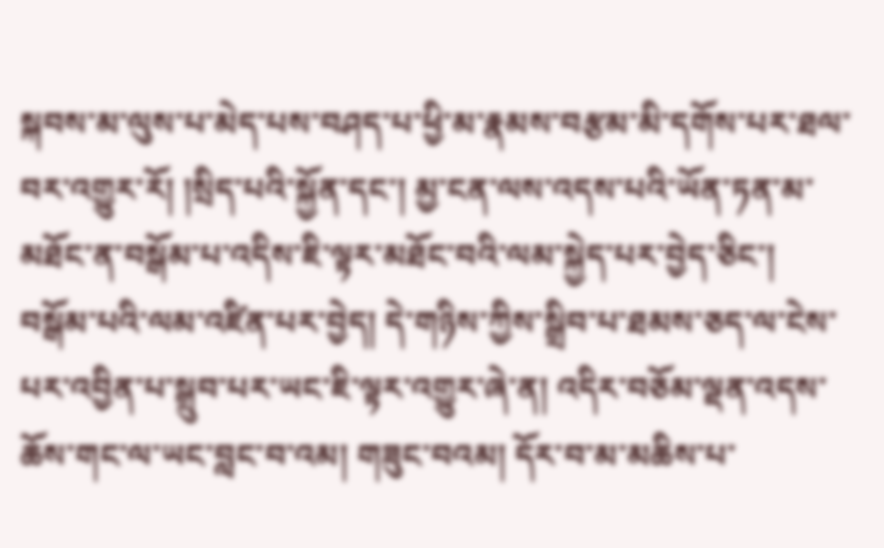སྐབས་མ་ལུས་པ་མེད་པས་བཤད་པ་ཕྱི་མ་རྣམས་བརྩམ་མི་དགོས་པར་ཐལ་བར་འགྱུར་རོ། །སྲིད་པའི་སྐྱོན་དང་། མྱ་ངན་ལས་འདས་པའི་ཡོན་ཏན་མ་མཐོང་ན་བསྒོམ་པ་འདིས་ཇི་ལྟར་མཐོང་བའི་ལམ་སྐྱེད་པར་བྱེད་ཅིང་། བསྒོམ་པའི་ལམ་འཛིན་པར་བྱེད། དེ་གཉིས་ཀྱིས་སྒྲིབ་པ་ཐམས་ཅད་ལ་ངེས་པར་འབྱིན་པ་སྒྲུབ་པར་ཡང་ཇི་ལྟར་འགྱུར་ཞེ་ན། འདིར་བཅོམ་ལྡན་འདས་ཆོས་གང་ལ་ཡང་བླང་བ་འམ། གཟུང་བའམ། དོར་བ་མ་མཆིས་པ་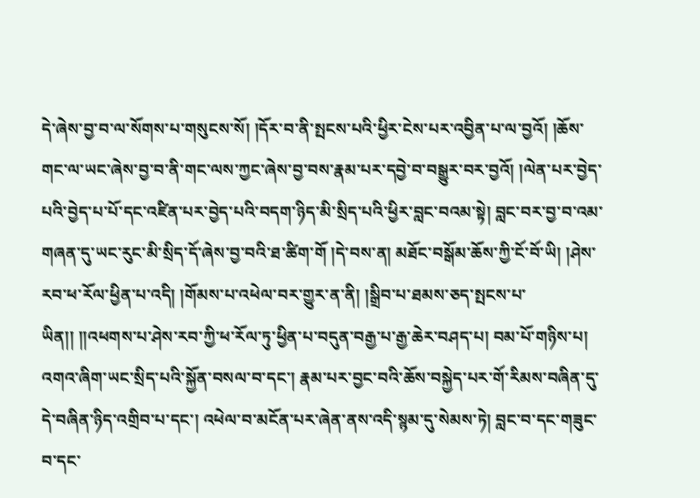དེ་ཞེས་བྱ་བ་ལ་སོགས་པ་གསུངས་སོ། །དོར་བ་ནི་སྤངས་པའི་ཕྱིར་ངེས་པར་འབྱིན་པ་ལ་བྱའོ། །ཆོས་གང་ལ་ཡང་ཞེས་བྱ་བ་ནི་གང་ལས་ཀྱང་ཞེས་བྱ་བས་རྣམ་པར་དབྱེ་བ་བསྒྱུར་བར་བྱའོ། །ལེན་པར་བྱེད་པའི་བྱེད་པ་པོ་དང་འཛིན་པར་བྱེད་པའི་བདག་ཉིད་མི་སྲིད་པའི་ཕྱིར་བླང་བའམ་སྟེ། བླང་བར་བྱ་བ་འམ་གཞན་དུ་ཡང་རུང་མི་སྲིད་དོ་ཞེས་བྱ་བའི་ཐ་ཚིག་གོ །དེ་བས་ན། མཐོང་བསྒོམ་ཆོས་ཀྱི་ངོ་བོ་ཡི། །ཤེས་རབ་ཕ་རོལ་ཕྱིན་པ་འདི། །གོམས་པ་འཕེལ་བར་གྱུར་ན་ནི། །སྒྲིབ་པ་ཐམས་ཅད་སྤངས་པ་ཡིན།། །།འཕགས་པ་ཤེས་རབ་ཀྱི་ཕ་རོལ་ཏུ་ཕྱིན་པ་བདུན་བརྒྱ་པ་རྒྱ་ཆེར་བཤད་པ། བམ་པོ་གཉིས་པ། འགའ་ཞིག་ཡང་སྲིད་པའི་སྐྱོན་བསལ་བ་དང་། རྣམ་པར་བྱང་བའི་ཆོས་བསྐྱེད་པར་གོ་རིམས་བཞིན་དུ་དེ་བཞིན་ཉིད་འགྲིབ་པ་དང་། འཕེལ་བ་མངོན་པར་ཞེན་ནས་འདི་སྙམ་དུ་སེམས་ཏེ། བླང་བ་དང་གཟུང་བ་དང་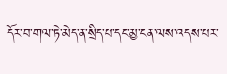དོར་བ་གལ་ཏེ་མེད་ན་སྲིད་པ་དང་མྱ་ངན་ལས་འདས་པར་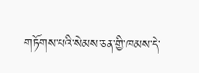གཏོགས་པའི་སེམས་ཅན་གྱི་ཁམས་དེ་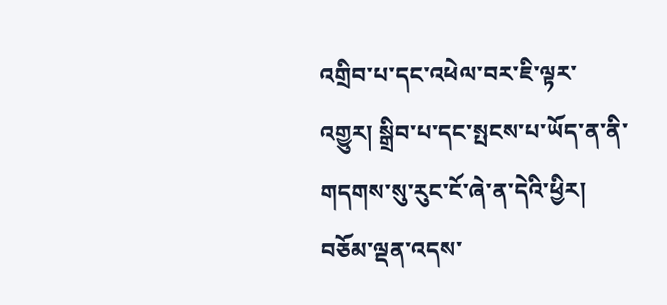འགྲིབ་པ་དང་འཕེལ་བར་ཇི་ལྟར་འགྱུར། སྒྲིབ་པ་དང་སྤངས་པ་ཡོད་ན་ནི་གདགས་སུ་རུང་ངོ་ཞེ་ན་དེའི་ཕྱིར། བཅོམ་ལྡན་འདས་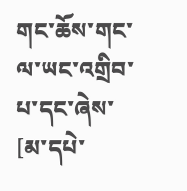གང་ཆོས་གང་ལ་ཡང་འགྲིབ་པ་དང་ཞེས་
[མ་དཔེ་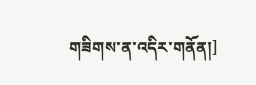གཟིགས་ན་འདིར་གནོན།]